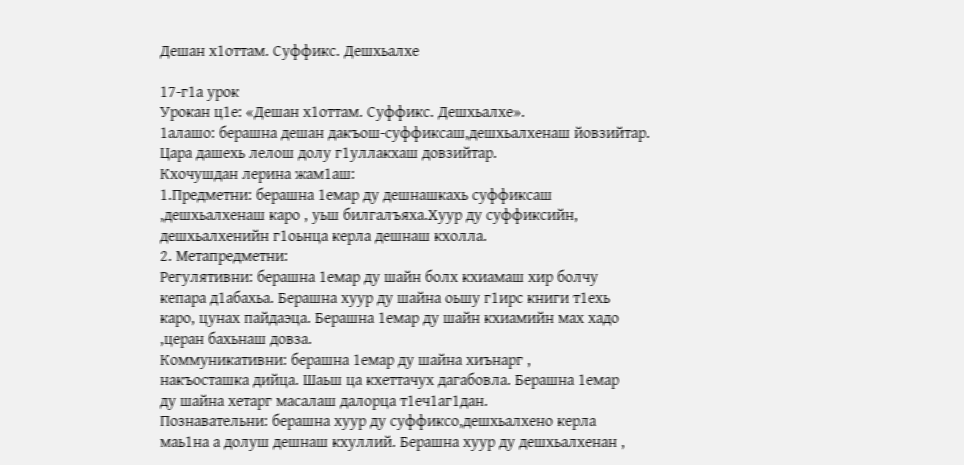Дешан х1оттам. Суффикс. Дешхьалхе

17-г1а урок
Урокан ц1е: «Дешан х1оттам. Суффикс. Дешхьалхе».
1алашо: берашна дешан дакъош-суффиксаш,дешхьалхенаш йовзийтар.
Цара дашехь лелош долу г1уллакхаш довзийтар.
Кхочушдан лерина жам1аш:
1.Предметни: берашна 1емар ду дешнашкахь суффиксаш
,дешхьалхенаш каро , уьш билгалъяха.Хуур ду суффиксийн,
дешхьалхенийн г1оьнца керла дешнаш кхолла.
2. Метапредметни:
Регулятивни: берашна 1емар ду шайн болх кхиамаш хир болчу
кепара д1абахьа. Берашна хуур ду шайна оьшу г1ирс книги т1ехь
каро, цунах пайдаэца. Берашна 1емар ду шайн кхиамийн мах хадо
,церан бахьнаш довза.
Коммуникативни: берашна 1емар ду шайна хиънарг ,
накъосташка дийца. Шаьш ца кхеттачух дагабовла. Берашна 1емар
ду шайна хетарг масалаш далорца т1еч1аг1дан.
Познавательни: берашна хуур ду суффиксо,дешхьалхено керла
маь1на а долуш дешнаш кхуллий. Берашна хуур ду дешхьалхенан ,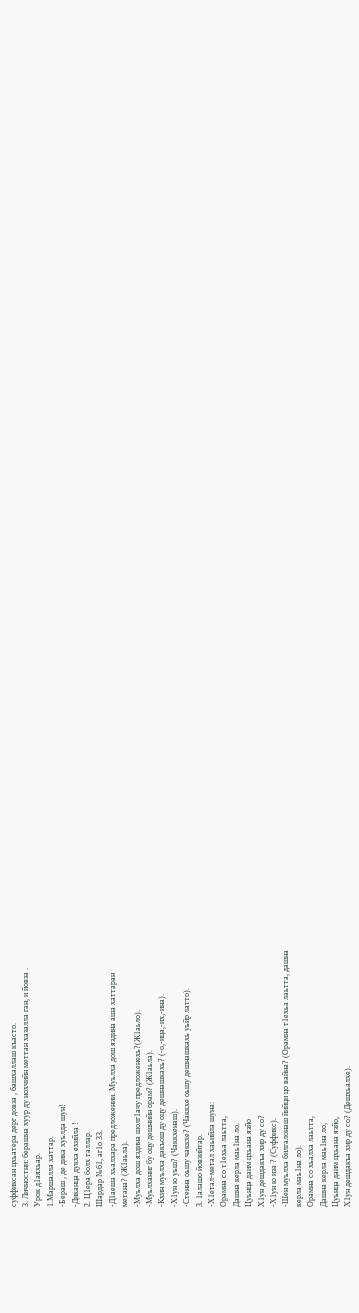суффиксан цхьатера дерг довза , башхаллаш къасто.
3. Личностни: берашна хуур ду нохчийн меттан хазалла ган, и йовза .
Урок д1аяхьар.
1.Маршалла хаттар.
-Бераш , де дика хуьлда шун!
-Диканца дукха ехийла !
2. Ц1ера болх таллар.
Шардар №61, аг1о 33.
-Д1аеша хьалхара предложении. Муьлха дош яздина аша хаттаран
метана? (Ж1аьла).
-Муьлха дош яздина шолг1ачу предложенехь?(Ж1аьло).
-Муьлханиг бу оцу дешнийн орам? (Ж1аьла).
-Кхин муьлха дакъош ду оцу дешнашкахь? (-о,-ица,-их,-ина).
-Х1ун ю уьш? (Чаккхенаш).
-Стенна оьшу чаккхе? (Чаккхе оьшу дешнашкахь уьйр латто).
3. 1алашо йовзийтар.
-Х1етал-метал хаьийла шуна:
Орамна со т1ехьа лаьтта,
Дашна керла маь1на ло.
Цуьнца даим цхьана язйо
Х1ун дешдакъа хир ду со?
-Х1ун ю иза ? (Суффикс).
-Шен муьлха билгалонаш йийци цо вайна? (Орамна т1ехьа лаьтта, дашна
керла маь1на ло).
Орамна со хьалха лаьтта,
Дашна керла маь1на ло,
Цуьнца даим цхьана язйо,
Х1ун дешдакъа хир ду со? (Дешхьалхе).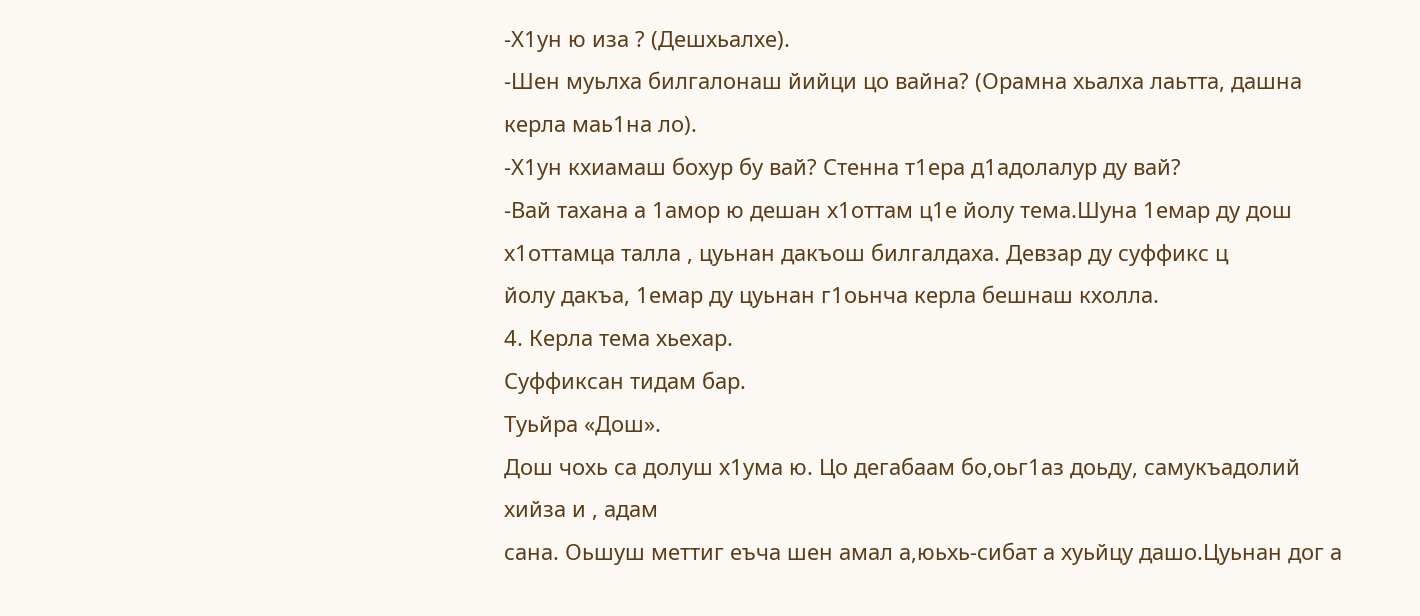-Х1ун ю иза ? (Дешхьалхе).
-Шен муьлха билгалонаш йийци цо вайна? (Орамна хьалха лаьтта, дашна
керла маь1на ло).
-Х1ун кхиамаш бохур бу вай? Стенна т1ера д1адолалур ду вай?
-Вай тахана а 1амор ю дешан х1оттам ц1е йолу тема.Шуна 1емар ду дош
х1оттамца талла , цуьнан дакъош билгалдаха. Девзар ду суффикс ц
йолу дакъа, 1емар ду цуьнан г1оьнча керла бешнаш кхолла.
4. Керла тема хьехар.
Суффиксан тидам бар.
Туьйра «Дош».
Дош чохь са долуш х1ума ю. Цо дегабаам бо,оьг1аз доьду, самукъадолий хийза и , адам
сана. Оьшуш меттиг еъча шен амал а,юьхь-сибат а хуьйцу дашо.Цуьнан дог а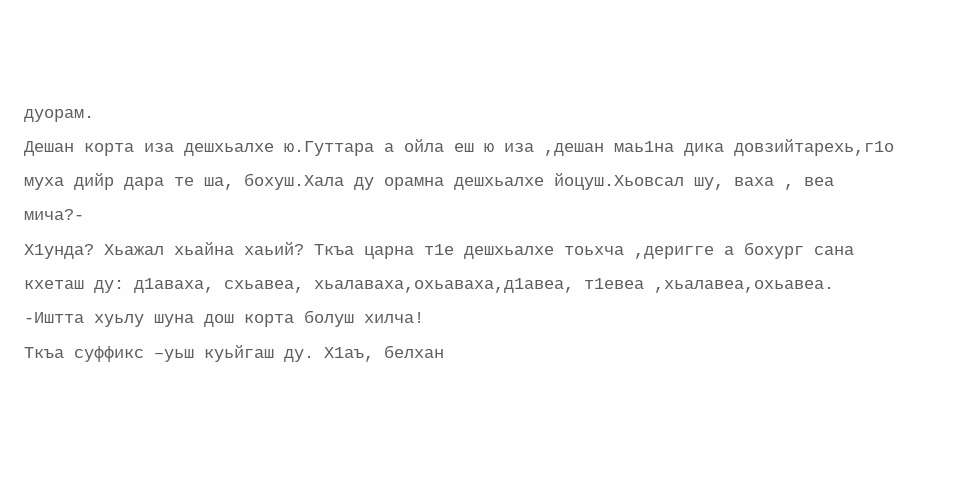дуорам.
Дешан корта иза дешхьалхе ю.Гуттара а ойла еш ю иза ,дешан маь1на дика довзийтарехь,г1о
муха дийр дара те ша, бохуш.Хала ду орамна дешхьалхе йоцуш.Хьовсал шу, ваха , веа мича?-
Х1унда? Хьажал хьайна хаьий? Ткъа царна т1е дешхьалхе тоьхча ,деригге а бохург сана
кхеташ ду: д1аваха, схьавеа, хьалаваха,охьаваха,д1авеа, т1евеа ,хьалавеа,охьавеа.
-Иштта хуьлу шуна дош корта болуш хилча!
Ткъа суффикс –уьш куьйгаш ду. Х1аъ, белхан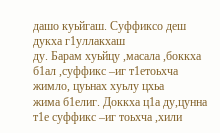дашо куьйгаш. Суффиксо деш дукха г1уллакхаш
ду. Барам хуьйцу ,масала ,боккха б1ал ,суффикс –иг т1етоьхча жимло, цуьнах хуьлу цхьа
жима б1елиг. Доккха ц1а ду,цунна т1е суффикс –иг тоьхча ,хили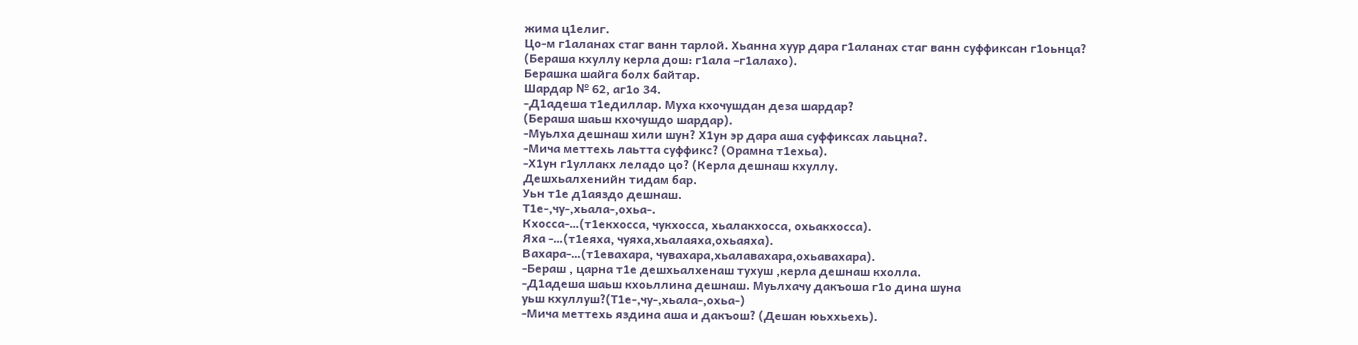жима ц1елиг.
Цо-м г1аланах стаг ванн тарлой. Хьанна хуур дара г1аланах стаг ванн суффиксан г1оьнца?
(Бераша кхуллу керла дош: г1ала –г1алахо).
Берашка шайга болх байтар.
Шардар № 62, аг1о 34.
-Д1адеша т1едиллар. Муха кхочушдан деза шардар?
(Бераша шаьш кхочушдо шардар).
-Муьлха дешнаш хили шун? Х1ун эр дара аша суффиксах лаьцна?.
-Мича меттехь лаьтта суффикс? (Орамна т1ехьа).
-Х1ун г1уллакх леладо цо? (Керла дешнаш кхуллу.
Дешхьалхенийн тидам бар.
Уьн т1е д1аяздо дешнаш.
Т1е-,чу-,хьала-,охьа-.
Кхосса-…(т1екхосса, чукхосса, хьалакхосса, охьакхосса).
Яха -…(т1еяха, чуяха,хьалаяха,охьаяха).
Вахара-…(т1евахара, чувахара,хьалавахара,охьавахара).
-Бераш , царна т1е дешхьалхенаш тухуш ,керла дешнаш кхолла.
-Д1адеша шаьш кхоьллина дешнаш. Муьлхачу дакъоша г1о дина шуна
уьш кхуллуш?(Т1е-,чу-,хьала-,охьа-)
-Мича меттехь яздина аша и дакъош? (Дешан юьххьехь).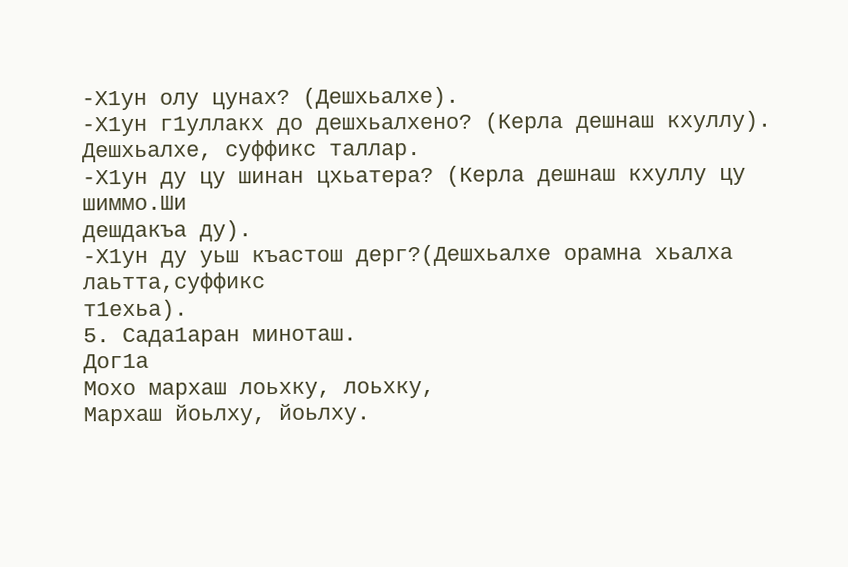-Х1ун олу цунах? (Дешхьалхе).
-Х1ун г1уллакх до дешхьалхено? (Керла дешнаш кхуллу).
Дешхьалхе, суффикс таллар.
-Х1ун ду цу шинан цхьатера? (Керла дешнаш кхуллу цу шиммо.Ши
дешдакъа ду).
-Х1ун ду уьш къастош дерг?(Дешхьалхе орамна хьалха лаьтта,суффикс
т1ехьа).
5. Сада1аран миноташ.
Дог1а
Мохо мархаш лоьхку, лоьхку,
Мархаш йоьлху, йоьлху.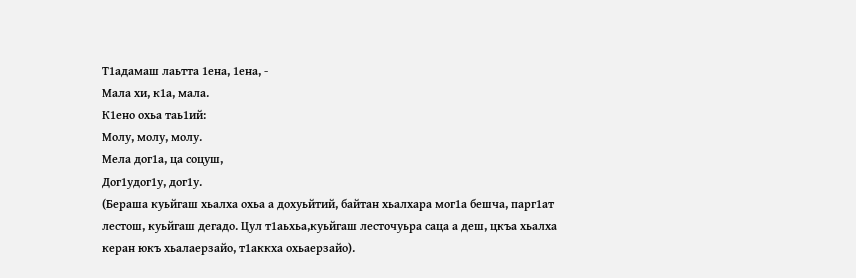Т1адамаш лаьтта 1ена, 1ена, -
Мала хи, к1а, мала.
К1ено охьа таь1ий:
Молу, молу, молу.
Мела дог1а, ца соцуш,
Дог1удог1у, дог1у.
(Бераша куьйгаш хьалха охьа а дохуьйтий, байтан хьалхара мог1а бешча, парг1ат
лестош, куьйгаш дегадо. Цул т1аьхьа,куьйгаш лесточуьра саца а деш, цкъа хьалха
керан юкъ хьалаерзайо, т1аккха охьаерзайо).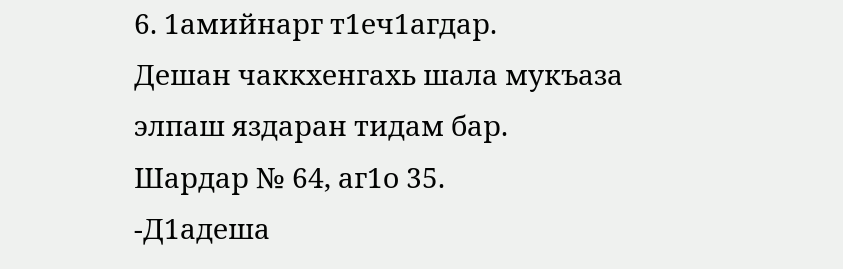6. 1амийнарг т1еч1агдар.
Дешан чаккхенгахь шала мукъаза элпаш яздаран тидам бар.
Шардар № 64, аг1о 35.
-Д1адеша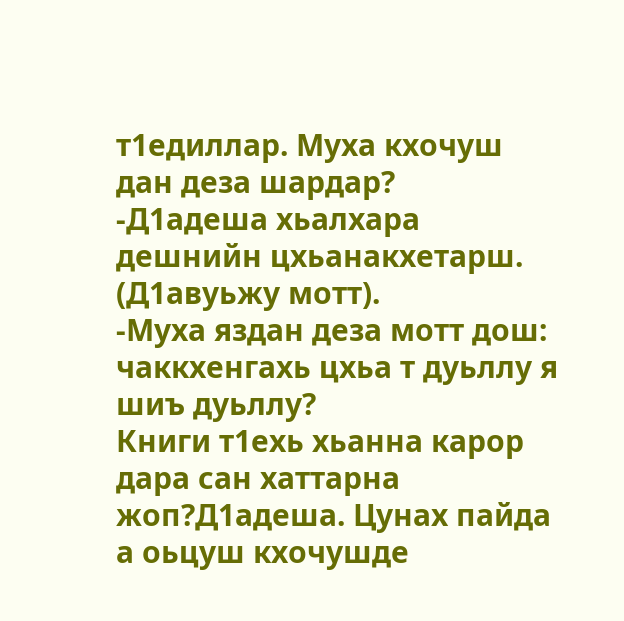т1едиллар. Муха кхочуш дан деза шардар?
-Д1адеша хьалхара дешнийн цхьанакхетарш. (Д1авуьжу мотт).
-Муха яздан деза мотт дош: чаккхенгахь цхьа т дуьллу я шиъ дуьллу?
Книги т1ехь хьанна карор дара сан хаттарна жоп?Д1адеша. Цунах пайда
а оьцуш кхочушде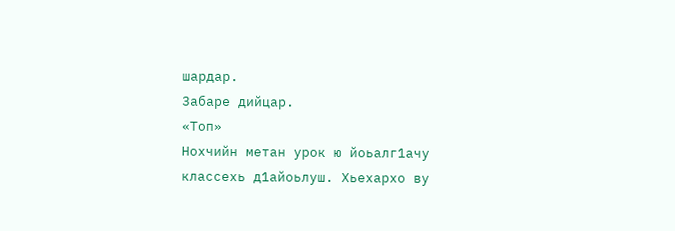шардар.
Забаре дийцар.
«Топ»
Нохчийн метан урок ю йоьалг1ачу классехь д1айоьлуш. Хьехархо ву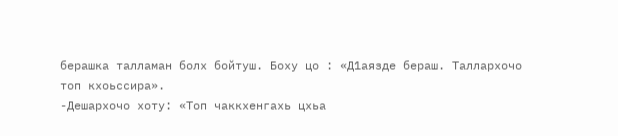берашка талламан болх бойтуш. Боху цо : «Д1аязде бераш. Таллархочо
топ кхоьссира».
-Дешархочо хоту: «Топ чаккхенгахь цхьа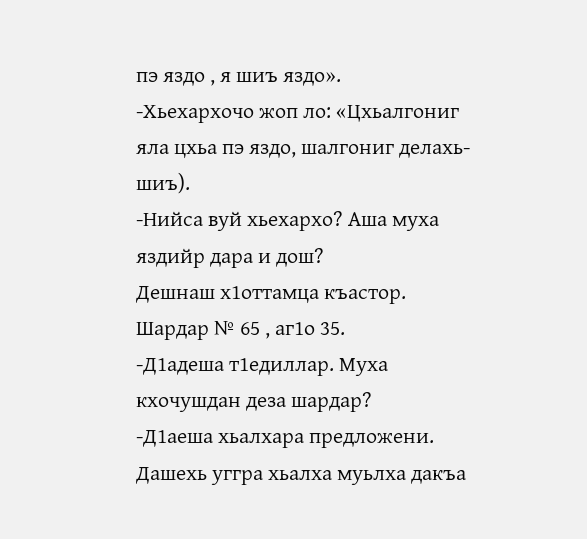пэ яздо , я шиъ яздо».
-Хьехархочо жоп ло: «Цхьалгониг яла цхьа пэ яздо, шалгониг делахь-
шиъ).
-Нийса вуй хьехархо? Аша муха яздийр дара и дош?
Дешнаш х1оттамца къастор.
Шардар № 65 , аг1о 35.
-Д1адеша т1едиллар. Муха кхочушдан деза шардар?
-Д1аеша хьалхара предложени. Дашехь уггра хьалха муьлха дакъа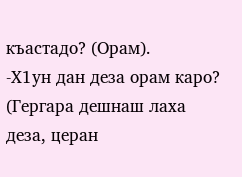къастадо? (Орам).
-Х1ун дан деза орам каро? (Гергара дешнаш лаха деза, церан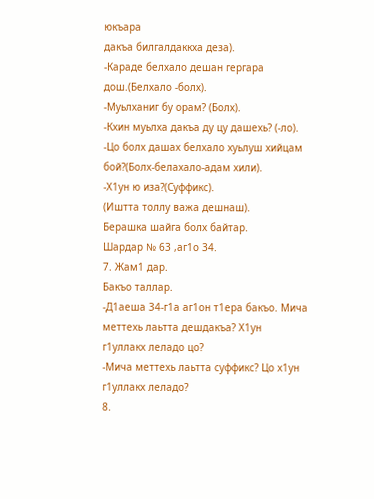юкъара
дакъа билгалдаккха деза).
-Караде белхало дешан гергара дош.(Белхало -болх).
-Муьлханиг бу орам? (Болх).
-Кхин муьлха дакъа ду цу дашехь? (-ло).
-Цо болх дашах белхало хуьлуш хийцам бой?(Болх-белахало-адам хили).
-Х1ун ю иза?(Суффикс).
(Иштта толлу важа дешнаш).
Берашка шайга болх байтар.
Шардар № 63 ,аг1о 34.
7. Жам1 дар.
Бакъо таллар.
-Д1аеша 34-г1а аг1он т1ера бакъо. Мича меттехь лаьтта дешдакъа? Х1ун
г1уллакх леладо цо?
-Мича меттехь лаьтта суффикс? Цо х1ун г1уллакх леладо?
8.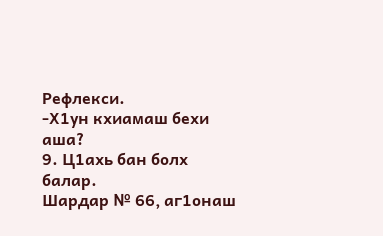Рефлекси.
-Х1ун кхиамаш бехи аша?
9. Ц1ахь бан болх балар.
Шардар № 66, аг1онаш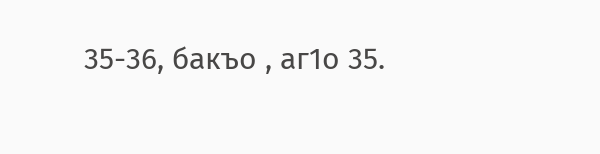35-36, бакъо , аг1о 35.